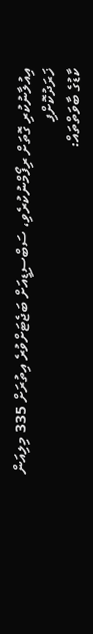އިއުލާނުކުރި ގޮތަށް ރިފޯމްނުކުރެވި، ސަބްސިޑީއަށް ބަޖެޓަށްވުރެ އިތުރަށް 335 މިލިއަން ޚަރަދުކޮށްފި
ކާޑުގެ ބާވަތްތައް: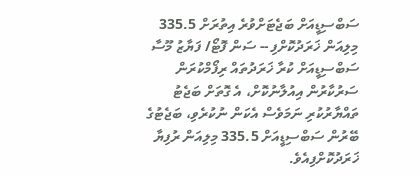ސަބްސިޑީއަށް ބަޖެޓަށްވުރެ އިތުރަށް 335.5 މިލިއަން ޚަރަދުކޮށްފި -- ސަން ފޮޓޯ/ ފަޔާޒު މޫސާ
ސަބްސިޑީއަށް ކުރާ ޚަރަދުތައް ރިފޯމްކުރަން ސަރުކާރުން އިއުލާނުކޮށް، އެ ގޮތަށް ބަޖެޓު ތައްޔާރުކުރި ނަމަވެސް އެކަން ނުކުރެވި، ބަޖެޓުގެ ބޭރުން ސަބްސިޑީއަށް 335.5 މިލިއަން ރުފިޔާ ޚަރަދުކޮށްފިއެވެ.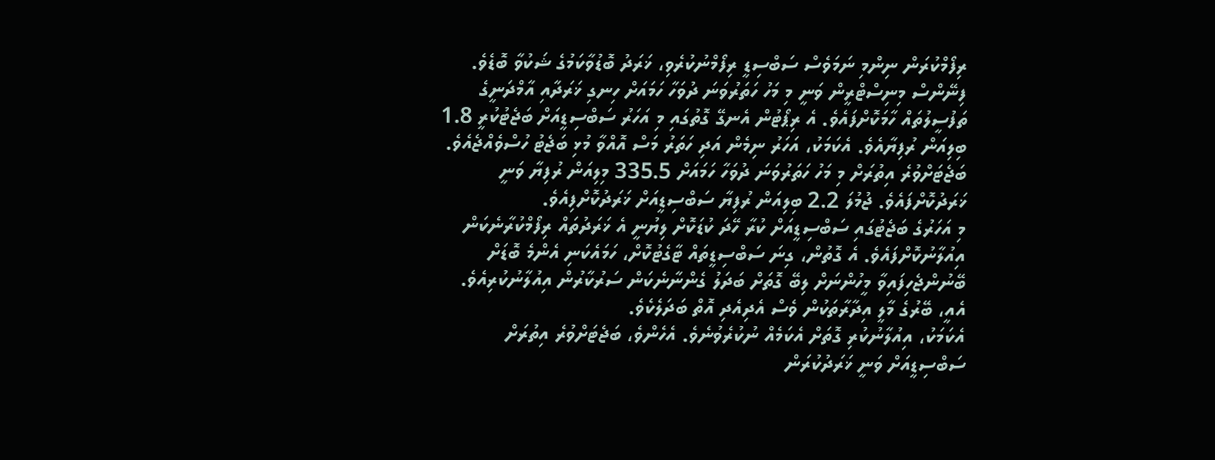ރިފޯމްކުރަން ނިންމި ނަމަވެސް ސަބްސިޑީ ރިފޯމްނުކުރެވި، ޚަރަދު ބޮޑުވާކަމުގެ ޝަކުވާ ބޮޑެވެ.
ފިނޭންސް މިނިސްޓްރީން ވަނީ މި މަހު ހަތަރުވަނަ ދުވަހާ ހަމައަށް ހިނގި ޚަރަދާއި އާމްދަނީގެ ތަފުސީލުތައް ހާމަކޮށްފައެވެ. އެ ރިޕޯޓުން އެނގޭ ގޮތުގައި މި އަހަރު ސަބްސިޑީއަށް ބަޖެޓުކުރީ 1.8 ބިލިއަން ރުފިޔާއެވެ. އެކަމަކު، އަހަރު ނިމެން އަދި ހަތަރު މަސް އޮއްވާ މުޅި ބަޖެޓު ހުސްވެއްޖެއެވެ. ބަޖެޓަށްވުރެ އިތުރަށް މި މަހު ހަތަރުވަނަ ދުވަހާ ހަމައަށް 335.5 މިލިއަން ރުފިޔާ ވަނީ ޚަރަދުކޮށްފައެވެ. ޖުމުލަ 2.2 ބިލިއަން ރުފިޔާ ސަބްސިޑީއަށް ޚަރަދުކޮށްފިއެވެ.
މި އަހަރުގެ ބަޖެޓުގައި ސަބްސިޑީއަށް ކުރާ ހޭދަ ކުޑަކޮށް ލިޔުނީ އެ ޚަރަދުތައް ރިފޯމްކުރާނެކަން އިއުލާނުކޮށްފައެވެ. އެ ގޮތުން، ގިނަ ސަބްސިޑީތައް ޓާގެޓުކޮށް، ހަމައެކަނި އެންމެ ބޮޑަށް ބޭނުންޖެހިފައިވާ މީހުންނަށް ލިބޭ ގޮތަށް ބަދަލު ގެންނާނެކަން ސަރުކާރުން އިއުލާނުކުރިއެވެ. އެއީ، ބޭރުގެ މާލީ އިދާރާތަކުން ވެސް އެދިއެދި އޮތް ބަދަލެކެވެ.
އެކަމަކު، އިއުލާނުކުރި ގޮތަށް އެކަމެއް ނުކުރެވުނެވެ. އެހެންވެ، ބަޖެޓަށްވުރެ އިތުރަށް ސަބްސިޑީއަށް ވަނީ ޚަރަދުކުރަން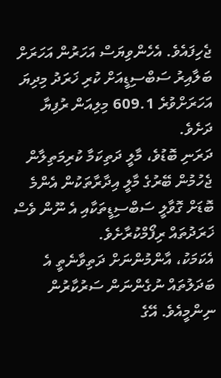ޖެހިފައެވެ. އެހެންވިޔަސް އަހަރުން އަހަރަށް ބަލާއިރު ސަބްސިޑީއަށް ކުރި ޚަރަދު މިދިޔަ އަހަރަށްވުރެ 609.1 މިލިއަން ރުފިޔާ ދަށެވެ.
ދަރަނި ބޮޑުވެ، މާލީ ދަތިކަމާ ކުރިމަތިލާން ޖެހުމުން ބޭރުގެ މާލީ އިދާރާތަކުން އެންމެ ބޮޑަށް ގޮވާލީ ސަބްސިޑީތަކާއި އެ ނޫން ވެސް ޚަރަދުތައް ރިފޯމްކުރާށެވެ.
އެކަމަކު، އާންމުންނަށް ދަތިވާނެތީ އެ ބަދަލުތައް ނުގެންނަން ސަރުކާރުން ނިންމީއެވެ. އޭގެ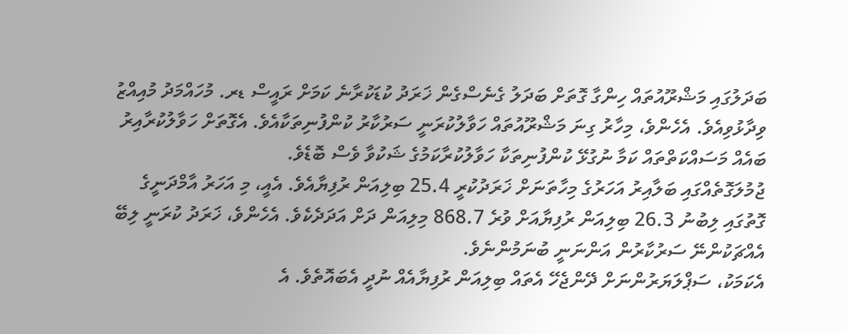ބަދަލުގައި މަޝްރޫއުތައް ހިންގާ ގޮތަށް ބަދަލު ގެނެސްގެން ޚަރަދު ކުޑަކުރާނެ ކަމަށް ރައީސް ޑރ. މުހައްމަދު މުއިއްޒު ވިދާޅުވިއެވެ. އެހެންވެ، މިހާރު ގިނަ މަޝްރޫއުތައް ހަވާލުކުރަނީ ސަރުކާރު ކުންފުނިތަކާއެވެ. އެގޮތަށް ހަވާލުކުރާއިރު ބައެއް މަސައްކަތްތައް ކަމާ ނުގުޅޭ ކުންފުނިތަކާ ހަވާލުކުރާކަމުގެ ޝަކުވާ ވެސް ބޮޑެވެ.
ޖުމުލަގޮތެއްގައި ބަލާއިރު އަހަރުގެ މިހާތަނަށް ޚަރަދުކުރީ 25.4 ބިލިއަން ރުފިޔާއެވެ. އެއީ، މި އަހަރު އާމްދަނީގެ ގޮތުގައި ލިބުނު 26.3 ބިލިއަން ރުފިޔާއަށް ވުރެ 868.7 މިލިއަން ދަށް އަދަދެކެވެ. އެހެންވެ، ޚަރަދު ކުރަނީ ލިބޭ އެއްޗަކުންނޭ ސަރުކާރުން އަންނަނީ ބުނަމުންނެވެ.
އެކަމަކު، ސަޕްލަޔަރުންނަށް ދޭންޖެހޭ އެތައް ބިލިއަން ރުފިޔާއެއް ނުދީ އެބައޮތެވެ. އެ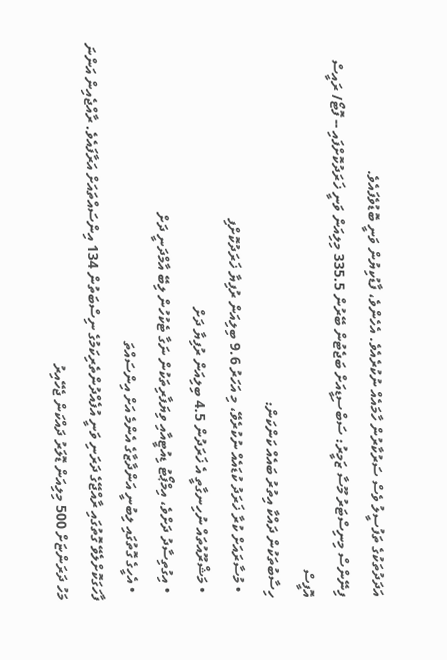އަދަދުތަކުގެ ތަފުސީލު ވެސް ސަރުކާރުން ހާމައެއް ނުކުރެއެވެ. އެހެންވެ، ފާޑުކިޔުން ވަނީ ބޮޑުވެފައެވެ.
ފިނޭންސް މިނިސްޓަރު މޫސާ ޒަމީރު: ސަބްސިޑީއަށް ބަޖެޓުން ބޭރުން 335.5 މިލިއަން ވަނީ ޚަރަދުކޮށްފައި -- ފޮޓޯ/ ރައީސް އޮފީސް
ހިސާބުތަކުން ދައްކާ އިތުރު ބައެއް ކަންކަން:
  • މުސާރައަށް ކުރާ ޚަރަދު ކުޑައެއް ނުކުރެވޭ، މި އަހަރު 9.6 ބިލިއަން ރުފިޔާ ޚަރަދުކޮށްފި
  • މަޝްރޫއުތައް ނުހިނގާތީ އެ ޚަރަދުން 4.5 ބިލިއަން ރުފިޔާ ދަށް
  • އިގުތިސާދު ދަށްވެ، އިމްޕޯޓު ޑިއުޓީއާއި ވިޔަފާރިތަކުން ނަގާ ޓެކުހުން ލިބޭ އާމްދަނީ ދަށް
  • އެހީގެ ގޮތުގައި ލިބުނީ އަންދާޒާގެ އެންމެ އަށް އިންސައްތަ
ފާހަގަކޮށްލެވޭ ގޮތުގައި ރާއްޖޭގެ ދަރަނި ވަނީ އުފެއްދުންތެރިކަމުގެ ނިސްބަތުން 134 އިންސައްތައަށް އަރާފައެވެ. ރާއްޖެއިން އަންނަ މަހު ދަރަންޏަށް 500 މިލިއަން ޑޮލަރު ދައްކަން ޖެހޭއިރު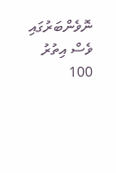ނޮވެންބަރުގައި ވެސް އިތުރު 100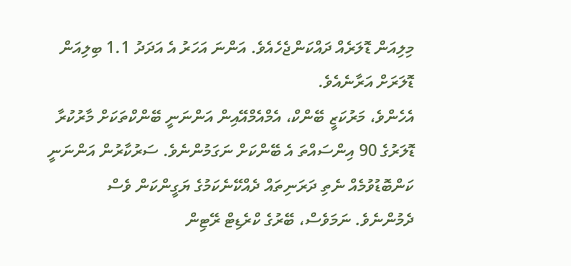މިލިއަން ޑޮލަރެއް ދައްކަންޖެހެއެވެ. އަންނަ އަހަރު އެ އަދަދު 1.1 ބިލިއަން ޑޮލަރަށް އަރާނެއެވެ.
އެހެންވެ، މަރުކަޒީ ބޭންކް، އެމްއެމްއޭއިން އަންނަނީ ބޭންކްތަކަށް މާރުކުރާ ޑޮލަރުގެ 90 އިންސައްތަ އެ ބޭންކަށް ނަގަމުންނެވެ. ސަރުކާރުން އަންނަނީ ކަންބޮޑުވުމެއް ނެތި ދަރަނިތައް ދެއްކޭނެކަމުގެ ޔަގީންކަން ވެސް ދެމުންނެވެ. ނަމަވެސް، ބޭރުގެ ކްރެޑިޓް ރޭޓިން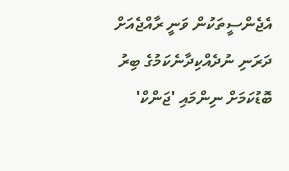އެޖެންސީތަކުން ވަނީ ރާއްޖެއަށް ދަރަނި ނުދެއްކިދާނެކަމުގެ ބިރު ބޮޑުކަމަށް ނިންމައި 'ޖަންކް'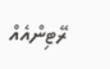ރޭޓިންއެއް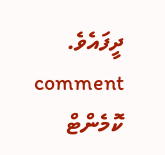ދީފައެވެ.
comment ކޮމެންޓް